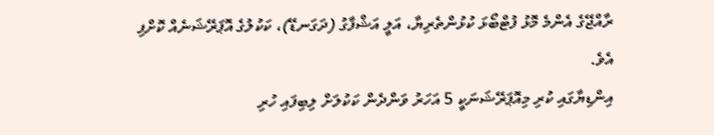ރާއްޖޭގެ އެންމެ މޮޅު ފުޓްބޯޅަ ކުޅުންތެރިޔާ، އަލީ އަޝްފާގު (ދަގަނޑޭ)، ކަކުލުގެ އޮޕަރޭޝަނެއް ކޮށްފި އެވެ.
އިންޑިޔާގައި ކުރި މިއޮޕަރޭޝަނަކީ 5 އަހަރު ވަންދެން ކަކުލަށް ލިބިފައި ހުރި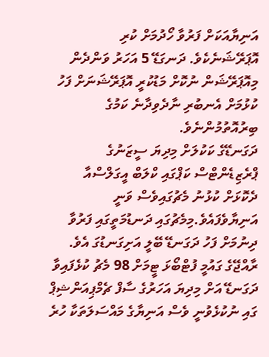އަނިޔާއަކަށް ފަރުވާ ހޯދުމަށް ކުރި އޮޕަރޭޝަނެކެވެ. ދަނގަޑޭ 5 އަހަރު ވަންދެން މިއޮޕަރޭޝަން ނުކޮށް މަޑުކުރީ އޮޕަރޭޝަނަށް ފަހު ކުޅުމަށް އެނބުރި ނާދެވިދާނެ ކަމުގެ ބިރުއޮތުމުންނެވެ.
ދަގަނޑޭގެ ކަކުލަށް މިދިޔަ ސީޒަނުގެ ޕްރެޒިޑެންޓްސް ކަޕްގައި ކްލަބް އީގަލްސްއާ ދެކޮޅަށް ކުޅުނު މެޗުގައިވެސް ވަނީ އަނިޔާވެފައެވެ.މިމެޗުގައި ދަނޑުމަތީގައި ފަރުވާ ދިނުމަށް ފަހު ދަގަނޑޭ ބޭލީ އަށިގަނޑުގަ އެވެ.
ރާއްޖޭގެ ގައުމީ ފުޓްބޯޅަ ޓީމަށް 98 މެޗު ކުޅެފައިވާ ދަގަނޑޭ އަށް މިދިޔަ އަހަރުގެ ސާފް ޗެމްޕިއަންޝިޕް ގައި ނުކުޅެވުނީ ވެސް އަނިޔާގެ މައްސަލަތަކާ ހުރެ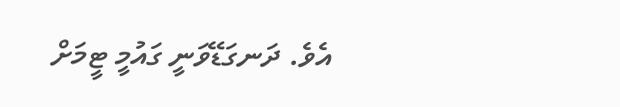އެވެ. ދަނގަޑޭވަނީ ގައުމީ ޓީމަށް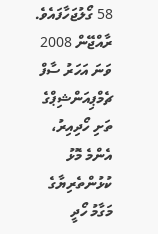58 ގޯލުޖަހާފައެވެ.
ރާއްޖޭން 2008 ވަނަ އަހަރު ސާފް ޗެމްޕިއަންޝިޕްގެ ތަށި ހޯދިއިރު، އެންމެ މޮޅު ކުޅުންތެރިޔާގެ މަގާމު ހޯދީ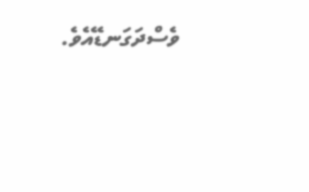ވެސްދަގަނޑޭއެވެ.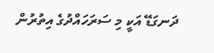ދަނގަޑޭ އަކީ މި ސަރަހައްދުގެ އިތުރުން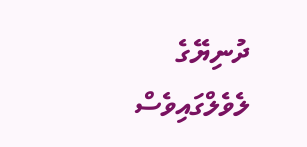ދުނިޔޭގެ ލެވެލްގައިވެސް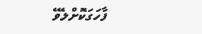ފާހަގަކޮށްލެވޭ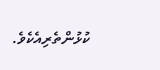ކުޅުންތެރިއެކެވެ.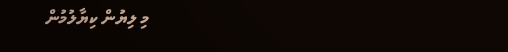މި ލިޔުން ކިޔާލުމުން